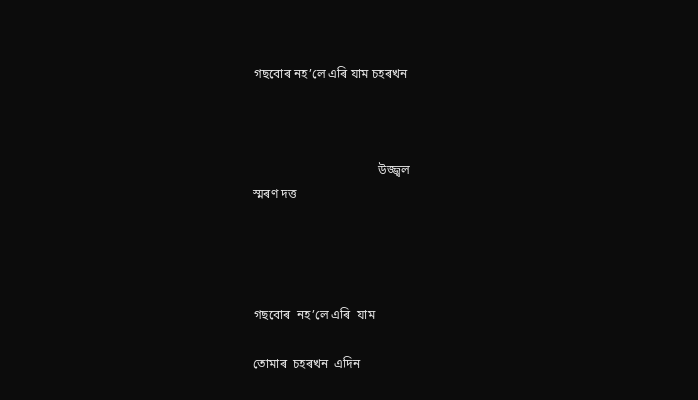গছবোৰ নহ’লে এৰি যাম চহৰখন



                                        উজ্জ্বল
স্মৰণ দত্ত




গছবোৰ  নহ’লে এৰি  যাম

তোমাৰ  চহৰখন  এদিন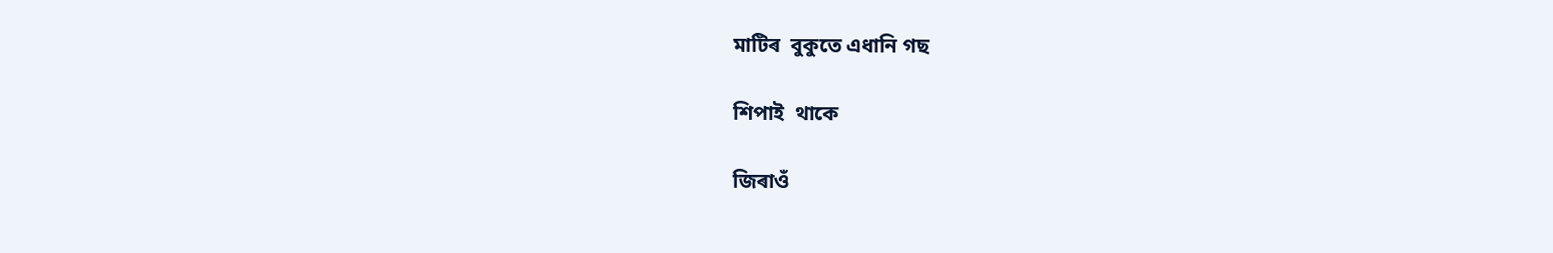মাটিৰ  বুকুতে এধানি গছ

শিপাই  থাকে

জিৰাওঁ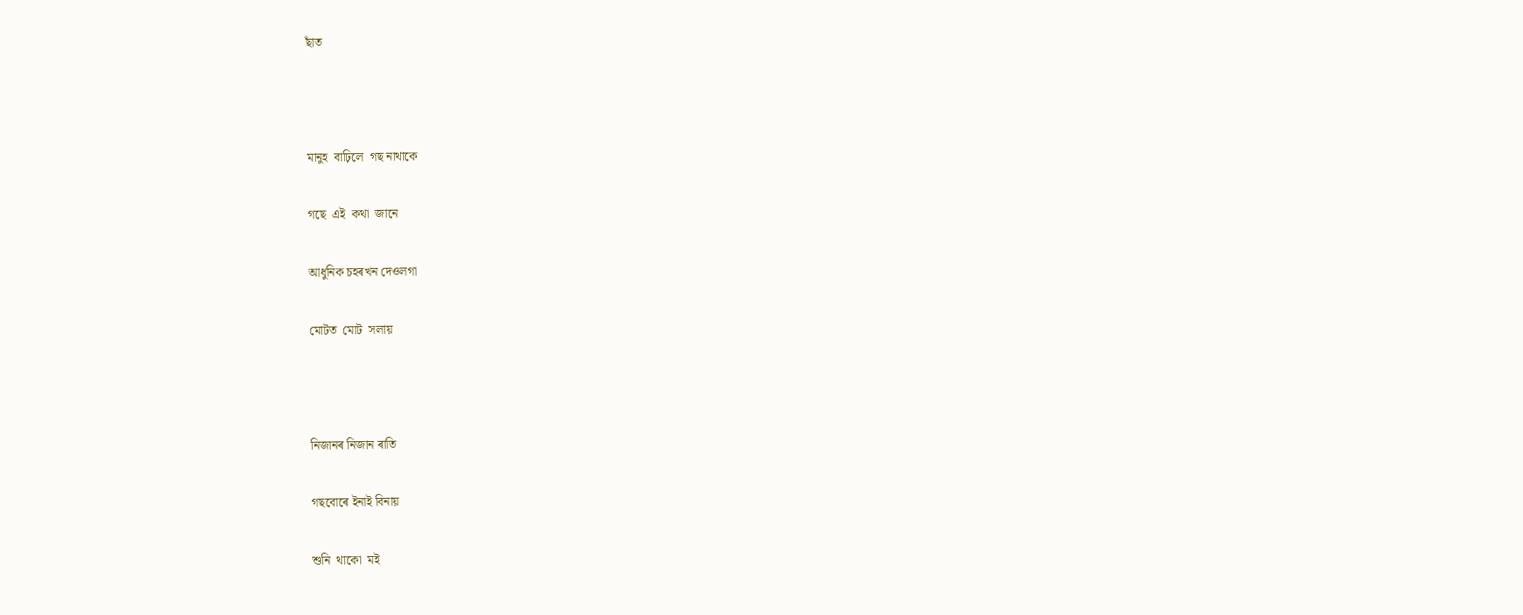ছাঁত



মানুহ  বাঢ়িলে  গছ নাথাকে

গছে  এই  কথা  জানে

আধুনিক চহৰখন দেওলগা

মোটত  মোট  সলায়



নিজানৰ নিজান ৰাতি

গছবোৰে ইনাই বিনায়

শুনি  থাকো  মই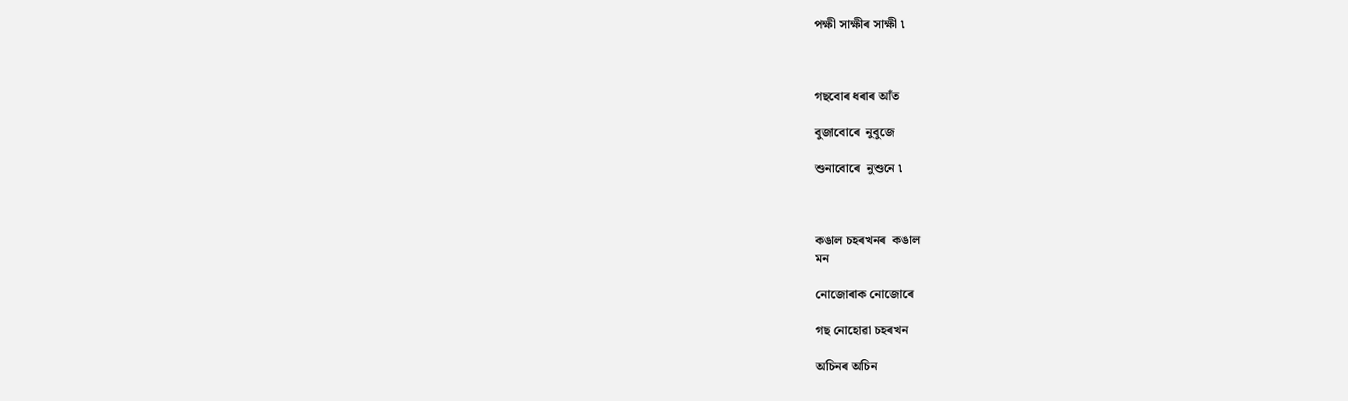পক্ষী সাক্ষীৰ সাক্ষী ৷



গছবোৰ ধৰাৰ আঁত

বুজাবোৰে  নুবুজে

শুনাবোৰে  নুশুনে ৷



কঙাল চহৰখনৰ  কঙাল
মন

নোজোৰাক নোজোৰে

গছ নোহোৱা চহৰখন

অচিনৰ অচিন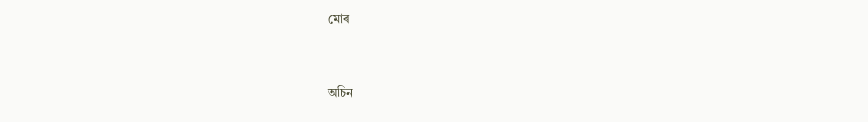মোৰ



অচিন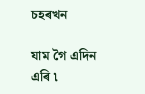চহৰখন

যাম গৈ এদিন এৰি ৷